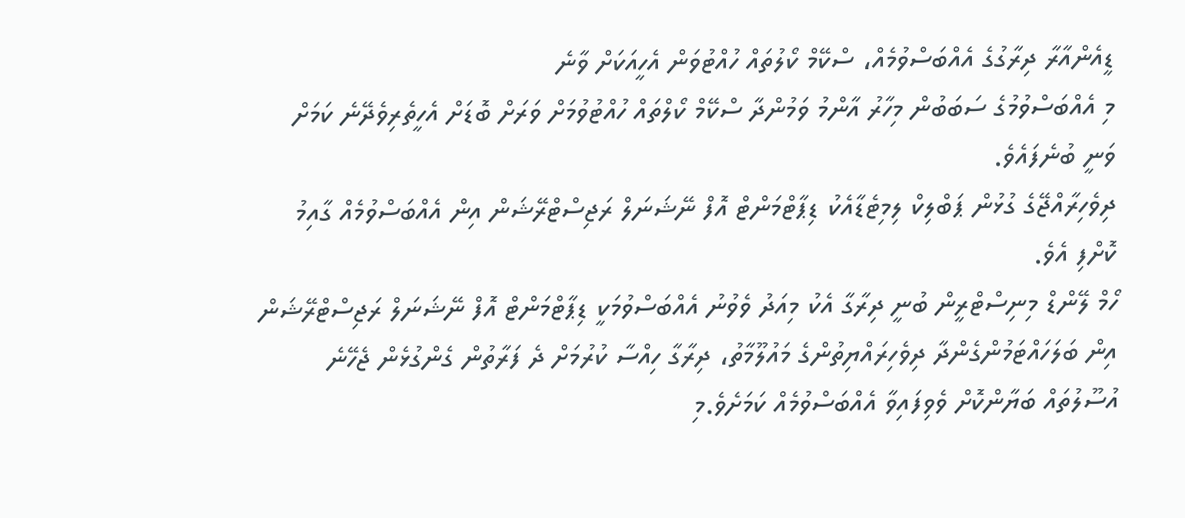ޑީއެންއާރާ ދިރާގުގެ އެއްބަސްވުމެއް، ސްކޭމް ކޯލުތައް ހުއްޓުވަން އެހީއަކަށް ވާނެ
މި އެއްބަސްވުމުގެ ސަބަބުން މިހާރު އާންމު ވަމުންދާ ސްކޭމް ކޯލްތައް ހުއްޓުވުމަށް ވަރަށް ބޮޑަށް އެހީތެރިވެދޭނެ ކަމަށް ވަނީ ބުނެފައެވެ.
ދިވެހިރާއްޖޭގެ ގުޅުން ޕަބްލިކް ލިމިޓެޑާއެކު ޑިޕާޓްމަންޓް އޮފް ނޭޝަނަލް ރަޖިސްޓްރޭޝަން އިން އެއްބަސްވުމެއް ގާއިމު ކޮށްފި އެވެ.
ހޯމް ލޭންޑް މިނިސްޓްރީން ބުނީ ދިރާގާ އެކު މިއަދު ވެވުނު އެއްބަސްވުމަކީ ޑިޕާޓްމަންޓް އޮފް ނޭޝަނަލް ރަޖިސްޓްރޭޝަން އިން ބަލަހައްޓަމުންގެންދާ ދިވެހިރައްޔިތުންގެ މައުލޫމާތު، ދިރާގާ ހިއްސާ ކުރުމަށް ދެ ފަރާތުން ގެންގުޅެން ޖެހޭނެ އުސޫލުތައް ބަޔާންކޮށް ވެވިފައިވާ އެއްބަސްވުމެއް ކަމަށެވެ.މި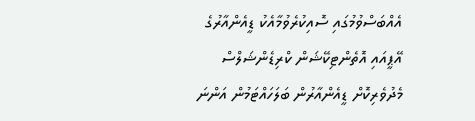އެއްބަސްވުމުގައި ސޮއިކުރެވުމާއެކު ޑީއެންއާރުގެ އޭޕީއައި އޮތެންޓިކޭޝަން ކްރިޑެންޝަލްސް މެދުވެރިކޮށް ޑީއެންއާރުން ބަލަހައްޓަމުން އަންނަ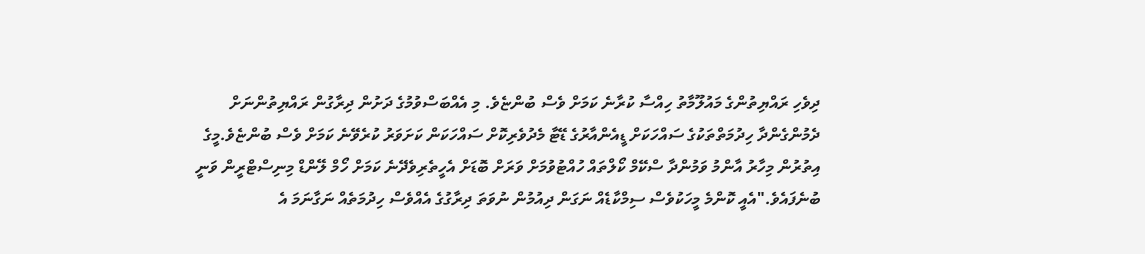ދިވެހި ރައްޔިތުންގެ މައުލޫމާތު ހިއްސާ ކުރާނެ ކަމަށް ވެސް ބުންޏެވެ. މި އެއްބަސްވުމުގެ ދަށުން ދިރާގުން ރައްޔިތުންނަށް ދެމުންގެންދާ ހިދުމަތްތަކުގެ ސައްހަކަށް ޑީއެންއާރުގެ ޑޭޓާ މެދުވެރިކޮށް ސައްހަކަން ކަށަވަރު ކުރެވޭނެ ކަމަށް ވެސް ބުންޏެވެ.މީގެ އިތުރުން މިހާރު އާންމު ވަމުންދާ ސްކޭމް ކޯލްތައް ހުއްޓުވުމަށް ވަރަށް ބޮޑަށް އެހީތެރިވެދޭނެ ކަމަށް ހޯމް ލޭންޑް މިނިސްޓްރީން ވަނީ ބުނެފައެވެ."އެއީ ކޮންމެ މީހަކުވެސް ސިމްކާޑެއް ނަގަން ދިއުމުން ނުވަތަ ދިރާގުގެ އެއްވެސް ހިދުމަތެއް ނަގާނަމަ އެ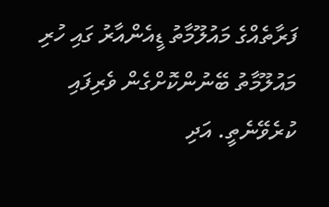ފަރާތެއްގެ މައުލޫމާތު ޑީއެންއާރު ގައި ހުރި މައުލޫމާތު ބޭނުންކޮށްގެން ވެރިފައި ކުރެވޭނެތީ. އަދި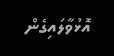އޮޅުވާލައިގެން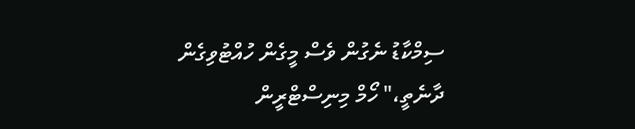ސިމްކާޑު ނެގުން ވެސް މީގެން ހުއްޓުވިގެން ދާނެތީ،" ހޯމް މިނިސްޓްރީން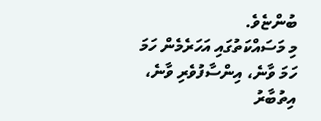ބުންޏެވެ.
މި މަސައްކަތުގައި އަހަރެމެން ހަމަ ހަމަ ވާނެ، އިންސާފުވެރި ވާނެ، އިތުބާރު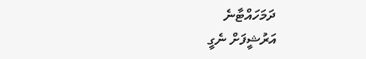ދަމަހައްޓާނެ
އަރުޝީފަށް ނެގީ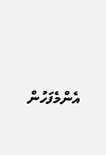އެންމެފަހުން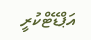އަޕްޑޭޓްކުރީ